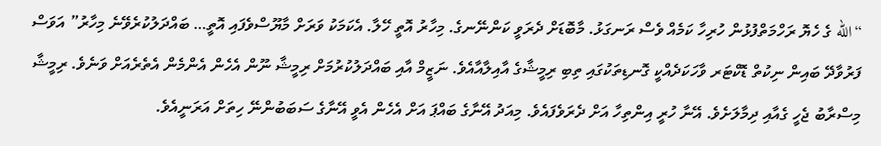“الله ގެ ހެޔޮ ރަހްމަތްފުޅުން ހުރިހާ ކަމެއް ވެސް ރަނގަޅު. މާބޮޑަށް ދެރަވީ ކަންނޭނގެ. މިހާރު އޮތީ ހޭލާ. އެކަމަކު ވަރަށް މާޔޫސްވެފައި އޮތީ… ބައްދަލުކުރެވޭނެ މިހާރު” އަވަސް ފަރުވާދޭ ބައިން ނިކުތް ޑޮކްޓަރ ވާހަކަދެއްކީ ގޮނޑިތަކުގައި ތިބި ރިމީޝާގެ އާއިލާއާއެވެ. ނަޒީމް އާއި ބައްދަލުކުރުމަށް ރިމީޝާ ނޫން އެހެން އެންމެން އެތެރެއަށް ވަނެވެ. ރިމީޝާ މިސްރާބު ޖެހީ ގެއާއި ދިމާލަށެވެ. އޭނާ ހުރީ އިންތިހާ އަށް ދެރަވެފައެވެ. މިއަދު އޭނާގެ ބައްޕަ އަށް އެހެން އެވީ އޭނާގެ ސަބަބުންނޭ ހިތަށް އަރަނީއެވެ.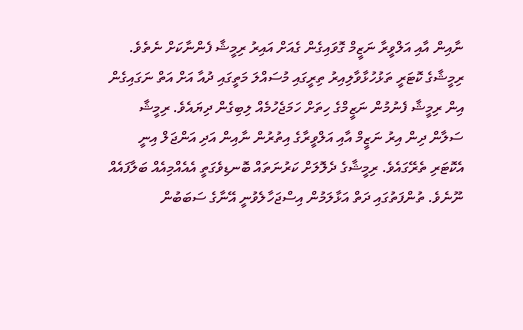ނާއިން އާއި އަލްވީރާ ނަޒީމް ގޮވައިގެން ގެއަށް އައިރު ރިމީޝާ ފެންނާކަށް ނެތެވެ. ރިމީޝާގެ ކޮޓަރީ ތަޅުހުޅާވާލިއިރު ތިރީގައި މުސައްލަ މަތީގައި ދުއާ އަށް އަތް ނަގައިގެން އިން ރިމީޝާ ފެނުމުން ނަޒީމްގެ ހިތަށް ހަމަޖެހުމެއް ލިބިގެން ދިޔައެވެ. ރިމީޝާ ސަލާން ދިން އިރު ނަޒީމް އާއި އަލްވީރާގެ އިތުރުން ނާއިން އަދި އަންޖަލް އިނީ އެކޮޓަރި ތެރޭގައެވެ. ރިމީޝާގެ ދެލޮލަށް ކަރުނަތައް ބޮނޑިވެގަތީ އެއެއްމިއެއް ބަލާފައެއް ނޫނެވެ. ތުންފަތުގައި ދަތް އަޅާލަމުން އިސްޖަހާލެވުނީ އޭނާގެ ސަބަބުން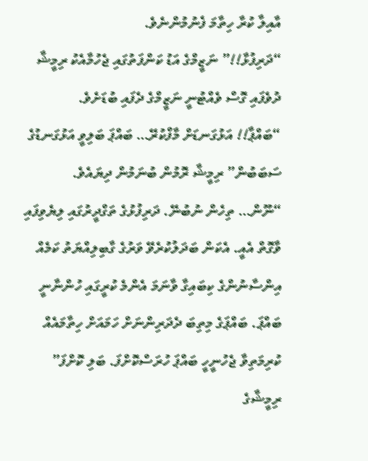އާއިލާ ކުރާ ހިތާމަ ފެނުމުންނެވެ.
“ދަރިފުޅާ!!” ނަޒީމްގެ އަޑު ކަންފަތުގައި ޖެހުމާއެކު ރިމީޝާ ދުވެފައި ގޮސް ވެއްޓުނީ ނަޒީމްގެ ދެފައި ބުޑަށެވެ.
“ބައްޕާ!! އަޅުގަނޑަށް މާފްކުރޭ… ބައްޕަ ބަލިވީ އަޅުގަނޑުގެ ސަބަބުން” ރިމީޝާ ރޮމުން ބުނަމުން ދިޔައެވެ.
“ނޫން… ތިހެން ނުބުނޭ. ދަރިފުޅުގެ ތަގްދީރުގައި ލިޔެވިފައި ވާގޮތް އެއީ. އެކަން ބަދަލުކުރެވޭ ވަރުގެ ގާބިލިއްޔަތު ކަމެއް އިންސާނުންގެ ކިބައިގާ ވާނަމަ އެންމެ ކުރީގައި ހުންނާނީ ބައްޕަ. ބައްޕަގެ މިތިބަ ދެދަރިންނަށް ހަމައަށް ހިތާމައެއް ކުރިމަތިވާ ޖެހުނީހީ ބައްޕަ ހުރަސްކޮށްފަ. ބަލި ކޮށްފަ” ރިމީޝާގެ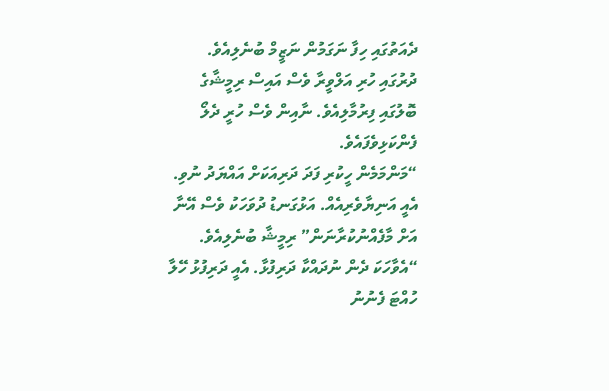ދެއަތުގައި ހިފާ ނަގަމުން ނަޒީމް ބުނެލިއެވެ. ދުރުގައި ހުރި އަލްވީރާ ވެސް އައިސް ރިމީޝާގެ ބޮލުގައި ފިރުމާލިއެވެ. ނާއިން ވެސް ހުރީ ދެލޯ ފެންކަޅިވެފައެވެ.
“މަންމަމެން ހީކުރި ފަދަ ދަރިއަކަށް އައްޔަދު ނުވި. އެއީ އަނިޔާވެރިއެއް. އަޅުގަނޑު ދުވަހަކު ވެސް އޭނާ އަށް މާފެއްނުކުރާނަން” ރިމީޝާ ބުނެލިއެވެ.
“އެވާހަކަ ދެން ނުދައްކާ ދަރިފުޅާ. އެއީ ދަރިފުޅު ހޭލާ ހުއްޓަ ފެނުނު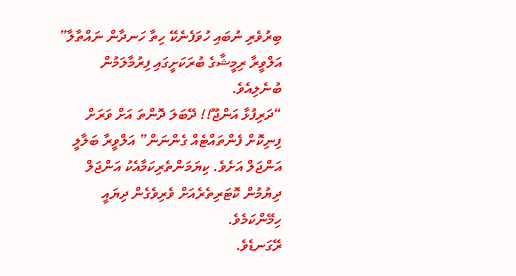ބިރުވެރި ނުބައި ހުވަފެނެކޭ ހިތާ ހަނދާން ނައްތާލާ” އަލްވީރާ ރިމީޝާގެ ބުރަކަށީގައި ފިރުމާލަމުން ބުނެލިއެވެ.
“ދަރިފުޅާ އަންޖޫ!! ދޭބަލަ ދޮންތަ އަށް ވަރަށް ފިނިކޮށް ފެންތައްޓެއް ގެންނަން” އަލްވީރާ ބަލާލީ އަންޖަލް އަށެވެ. ކިޔަމަންތެރިކަމާއެކު އަންޖަލް ދިޔުމުން ކޮޓަރިތެރެއަށް ވެރިވެގެން ދިޔައީ ހިމޭންކަމެވެ.
ރޭގަނޑެވެ.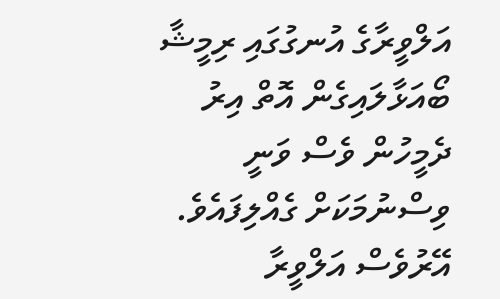އަލްވީރާގެ އުނގުގައި ރިމީޝާ ބޯއަޅާލައިގެން އޮތް އިރު ދެމީހުން ވެސް ވަނީ ވިސްނުމަކަށް ގެއްލިފައެވެ. އޭރުވެސް އަލްވީރާ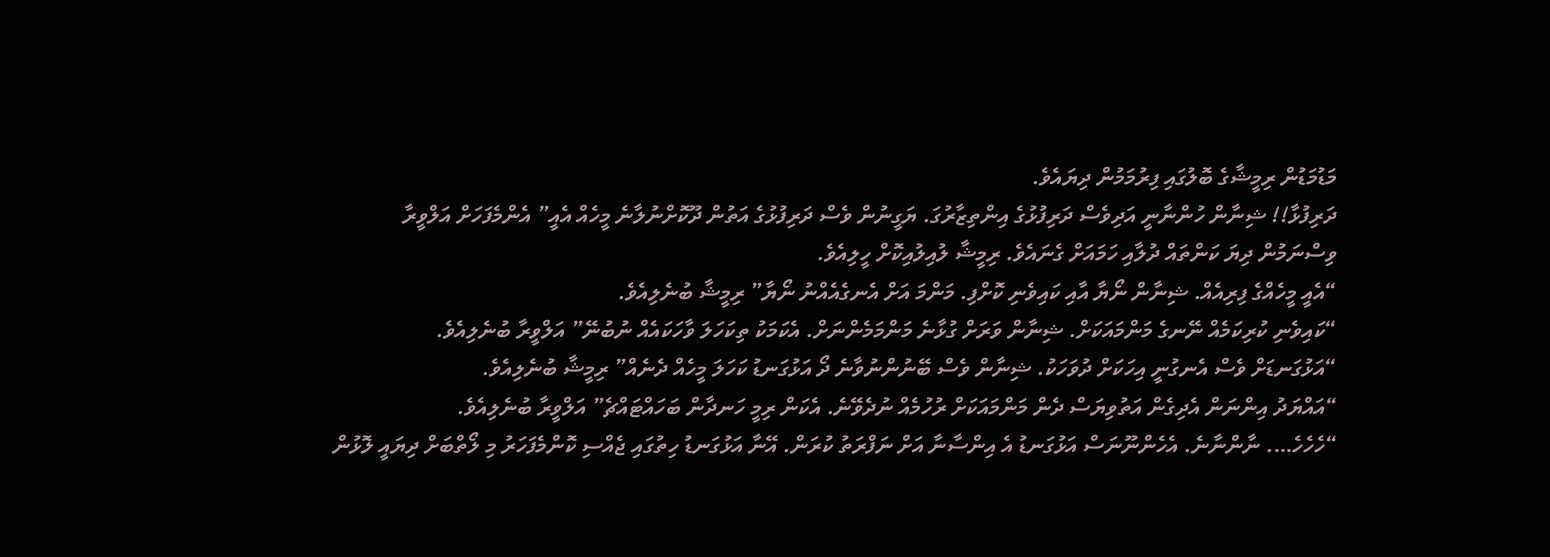މަޑުމަޑުން ރިމީޝާގެ ބޮލުގައި ފިރުމަމުން ދިޔައެވެ.
ދަރިފުޅާ!! ޝިނާން ހުންނާނީ އަދިވެސް ދަރިފުޅުގެ އިންތިޒާރުގަ. ޔަގީނުން ވެސް ދަރިފުޅުގެ އަތުން ދޫކޮށްނުލާނެ މީހެއް އެއީ” އެންމެފަހަށް އަލްވީރާ ވިސްނަމުން ދިޔަ ކަންތައް ދުލާއި ހަމައަށް ގެނައެވެ. ރިމީޝާ ލުއިލުއިކޮށް ހީލިއެވެ.
“އެއީ މީހެއްގެ ފިރިއެއް. ޝިނާން ނޯޔާ އާއި ކައިވެނި ކޮށްފި. މަންމަ އަށް އެނގެއެއްނު ނޯޔާ” ރިމީޝާ ބުނެލިއެވެ.
“ކައިވެނި ކުރިކަމެއް ނޭނގެ މަންމައަކަށް. ޝިނާން ވަރަށް ގުޅާނެ މަންމަމެންނަށް. އެކަމަކު ތިކަހަލަ ވާހަކައެއް ނުބުނޭ” އަލްވީރާ ބުނެލިއެވެ.
“އަޅުގަނޑަށް ވެސް އެނގުނީ އިހަކަށް ދުވަހަކު. ޝިނާން ވެސް ބޭނުންނުވާނެ ދޯ އަޅުގަނޑު ކަހަލަ މީހެއް ދެނެއް” ރިމީޝާ ބުނެލިއެވެ.
“އައްޔަދު އިންނަން އެދިގެން އަތުވިޔަސް ދެން މަންމައަކަށް ރުހުމެއް ނުދެވޭނެ. އެކަން ރިމީ ހަނދާން ބަހައްޓައްޗެ” އަލްވީރާ ބުނެލިއެވެ.
“ހެހެހެ…. ނާންނާނެ. އެހެންނޫނަސް އަޅުގަނޑު އެ އިންސާނާ އަށް ނަފްރަތު ކުރަން. އޭނާ އަޅުގަނޑު ހިތުގައި ޖެއްސި ކޮންމެފަހަރު މި ލޯތްބަށް ދިޔައީ ލޮޅުން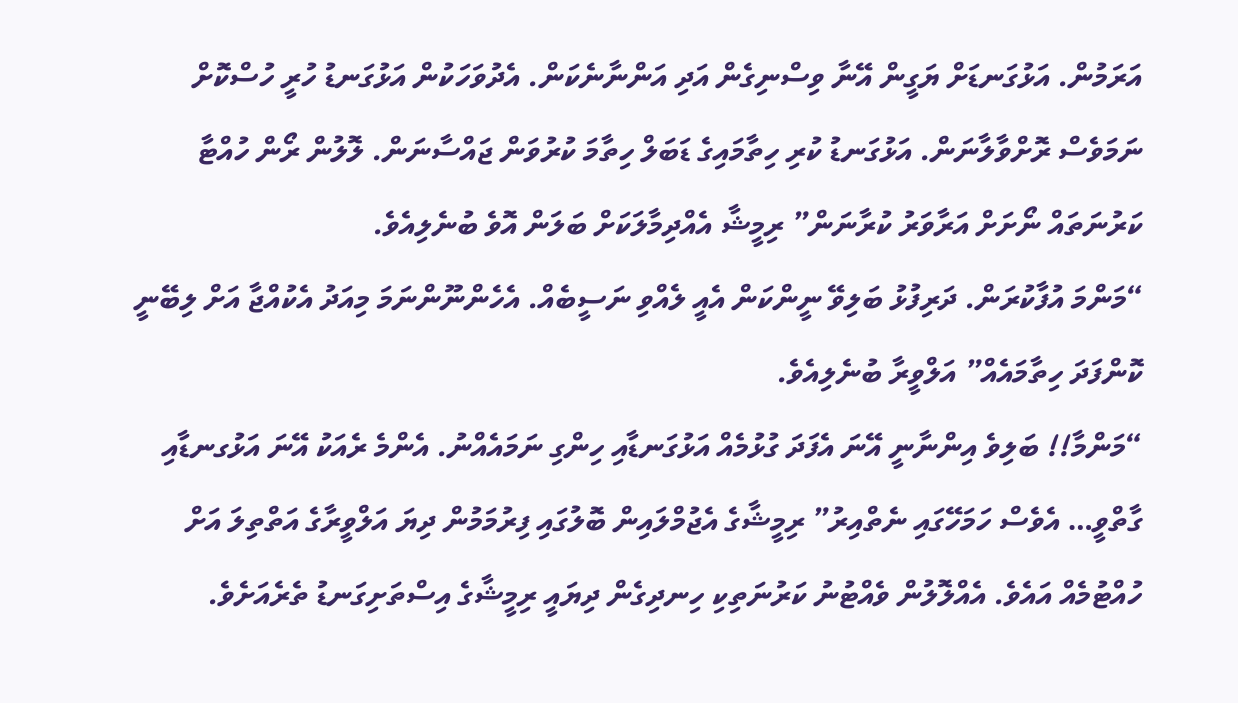އަރަމުން. އަޅުގަނޑަށް ޔަގީން އޭނާ ވިސްނިގެން އަދި އަންނާނެކަން. އެދުވަހަކުން އަޅުގަނޑު ހުރީ ހުސްކޮށް ނަމަވެސް ރޮށްވާލާނަން. އަޅުގަނޑު ކުރި ހިތާމައިގެ ޑަބަލް ހިތާމަ ކުރުވަން ޖައްސާނަން. ލޮލުން ރޯން ހުއްޓާ ކަރުނަތައް ނޯށަށް އަރާވަރު ކުރާނަން” ރިމީޝާ އެއްދިމާލަކަށް ބަލަން އޮވެ ބުނެލިއެވެ.
“މަންމަ އުފާކުރަން. ދަރިފުޅު ބަލިވޭ ނީންކަން އެއީ ލެއްވި ނަސީބެއް. އެހެންނޫންނަމަ މިއަދު އެކުއްޖާ އަށް ލިބޭނީ ކޮންފަދަ ހިތާމައެއް” އަލްވީރާ ބުނެލިއެވެ.
“މަންމާ!! ބަލިވެ އިންނާނީ އޭނަ އެފަދަ ގުޅުމެއް އަޅުގަނޑާއި ހިންގި ނަމައެއްނު. އެންމެ ރެއަކު އޭނަ އަޅުގނޑާއި ގާތްވީ… އެވެސް ހަމަހޭގައި ނެތްއިރު” ރިމީޝާގެ އެޖުމްލައިން ބޮލުގައި ފިރުމަމުން ދިޔަ އަލްވީރާގެ އަތްތިލަ އަށް ހުއްޓުމެއް އައެވެ. އެއްލޮލުން ވެއްޓުނު ކަރުނަތިކި ހިނދިގެން ދިޔައީ ރިމީޝާގެ އިސްތަށިގަނޑު ތެރެއަށެވެ.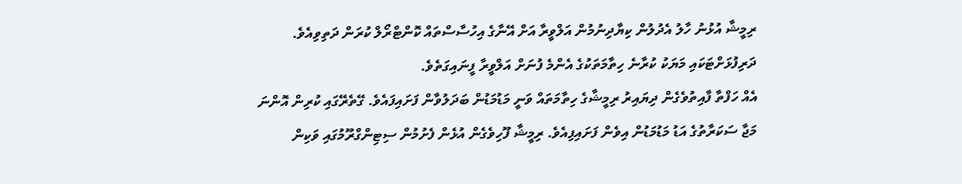ރިމީޝާ އުޅުނު ހާލު އެދުލުން ކިޔާދިނުމުން އަލްވީރާ އަށް އޭނާގެ އިހުސާސްތައް ކޮންޓްރޯލް ކުރަން ދަތިވިއެވެ. ދަރިފުޅަށްޓަކައި މަޔަކު ކުރާނެ ހިތާމަތަކުގެ އެންމެ ފުނަށް އަލްވީރާ ފީނައިގަތެވެ.
އެއް ހަފްތާ ފާއިތުވެގެން ދިޔައިރު ރިމީޝާގެ ހިތާމަތައް ވަނީ މަޑުމަޑުން ބަދަލުވާން ފަށައިފައެވެ. ގޭތެރޭގައި ކުރިން އޮންނަ މަޖާ ސަކަރާތުގެ އަޑު މަޑުމަޑުން އިވެން ފަށައިފިއެވެ. ރިމީޝާ ފޫހިވެގެން އުޅެން ފެށުމުން ސިޓިންގްރޫމުގައި ވަކިން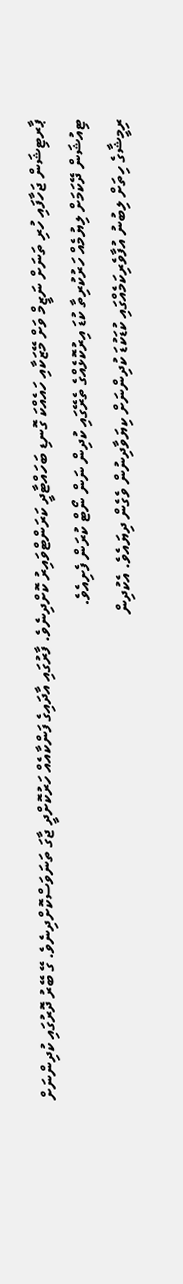ޕާރޓިޝަން ޖަހާފައި ހުރި ތަނަށް ނަޒީމް ވަށް މޭޒަކާއި ހައެއްކަ ގޮނޑި ބަހައްޓާދީ ކަރަންޓްވައިރު ކޮށްދިނެވެ. ފާރުގައި އާދައިގެ ފަންކާއެއް ހަރުކޮށްދީ ޖާގަ ތަނަވަސްކޮށްދިނެވެ. ގޭ ބޭރު ދޮރުގައި ކުދިންނަށް ޓިއުޝަން ދޭކަމަށް ލިޔުމެއް ހަރުކުރިތާ ކުޑަ އިރުކޮޅެއްގެ ތެރޭގައި ކުދިން ނަން ނޯޓް ކުރަން ފެށިއެވެ.
ރިމީޝާގެ ހިތަށް ލިބުނު އުފާވެރިކަމެއްގައި ކުޑަކުޑަ ކުދިންނަށް ކިޔަވާދިނުން ވެގެން ދިޔައެވެ. އެކުދިން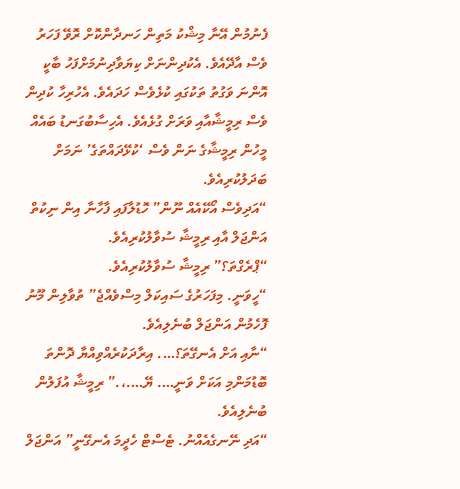ފެނުމުން އޭނާ މިޝްކު މަތިން ހަނދާންކޮށް ރޮވޭ ފަހަރު ވެސް އާދޭއެވެ. އެކުދިންނަށް ކިޔަވާދިނުމަށްފަހު ބާކީ އޮންނަ ވަގުތު ތަކުގައި ކުޅެވެސް ހަދައެވެ. އެހުރިހާ ކުދިން ވެސް ރިމީޝާއާއި ވަރަށް ގުޅެއެވެ. އެހިސާބުގަނޑު ބައެއް މީހުން ރިމީޝާގެ ނަން ވެސް ‘ކުޅޭދައްތަގެ’ ނަމަށް ބަދަލުކުރިއެވެ.
“އަދިވެސް އޯކޭއެއް ނޫން” ހޮޑުލާފައި ފާހާނާ އިން ނިކުތް އަންޖަލް އާއި ރިމީޝާ ސުވާލުކުރިއެވެ.
“ޕްރެގްތަ؟” ރިމީޝާ ސުވާލުކުރިއެވެ.
“ހީވަނީ. މިފަހަރުގެ ސައިކަލް މިސްވެއްޖެ” ތުވާލިން މޫނު ފޮހެމުން އަންޖަލް ބުނެލިއެވެ.
“ނާއި އަށް އެނގޭތަ؟…. އިރާދަކުރެއްވިއްޔާ ދޮންތަ ބޮޑުމަންމި އަކަށް ވަނީ…. ޔޭ….،.” ރިމީޝާ އުފަލުން ބުނެލިއެވެ.
“އަދި ނޭނގެއެއްނު. ޓެސްޓް ހެދީމަ އެނގޭނީ” އަންޖަލް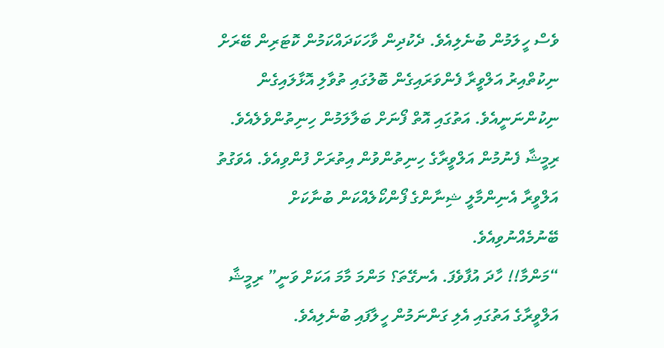ވެސް ހީލަމުން ބުނެލިއެވެ. ދެކުދިން ވާހަކަދައްކަމުން ކޮޓަރިން ބޭރަށް ނިކުތްއިރު އަލްވީރާ ފެންވަރައިގެން ބޮލުގައި ތުވާލި އޮޅާލައިގެން ނިކުންނަނީއެވެ. އަތުގައި އޮތް ފޯނަށް ބަލާލަމުން ހިނިތުންވެލެއެވެ. ރިމީޝާ ފެނުމުން އަލްވީރާގެ ހިނިތުންވުން އިތުރަށް ފުންވިއެވެ. އެވަގުތު އަލްވީރާ އެނިންމާލީ ޝިނާންގެ ފޯންކޯލެއްކަން ބުނާކަށް ބޭނުމެއްނުވިއެވެ.
“މަންމާ!! ހާދަ އުފާވެފަ. އެނގޭތަ؟ މަންމަ މާމަ އަކަށް ވަނީ” ރިމީޝާ އަލްވީރާގެ އަތުގައި އެލި ގަންނަމުން ހީލާފައި ބުނެލިއެވެ.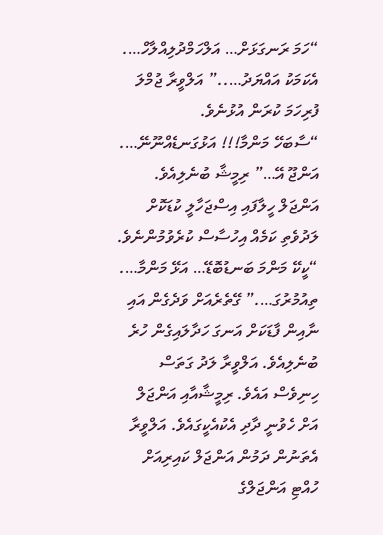“ހަމަ ރަނގަޅަށް… އަލްހަމްދުލިއްލާހް…. އެކަމަކު އައްޔަދު…..” އަލްވީރާ ޖުމްލަ ފުރިހަމަ ކުރަން އުޅުނެވެ.
“ސާބަހޭ މަންމާ!!! އަޅުގަނޑެއްނޫނޭ…. އަންޖޫ އޭ…” ރިމީޝާ ބުނެލިއެވެ. އަންޖަލް ހީލާފައި އިސްޖަހާލީ ކުޑަކޮށް ލަދުވެތި ކަމެއް އިހުސާސް ކުރެވުމުންނެވެ.
“ކީކޭ މަންމަ ބަނޑުބޮޑޭ… އަޅޭ މަންމާ…. ތިއުމުރުގަ….” ގޭތެރެއަށް ވަދެގެން އައި ނާއިން ފާޑަކަށް އަނގަ ހަދާލައިގެން ހުރެ ބުނެލިއެވެ. އަލްވީރާ ލަދު ގަތަސް ހިނިވެސް އައެވެ. ރިމީޝާއާއި އަންޖަލް އަށް ހެވުނީ ދާދި އެކުއެކީގައެވެ. އަލްވީރާ އެތަނުން ދަމުން އަންޖަލް ކައިރިއަށް ހުއްޓި އަންޖަލްގެ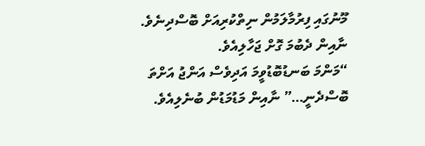މޫނުގައި ފިރުމާލަމުން ނިތްކުރިއަށް ބޮސްދިނެވެ. ނާއިން ދެބުމަ ގޮށް ޖަހާލިއެވެ.
“މަންމަ ބަނޑުބޮޑުވީމަ އަދިވެސް އަންޖު އަށްތަ ބޮސްދެނީ…” ނާއިން މަޑުމަޑުން ބުނެލިއެވެ.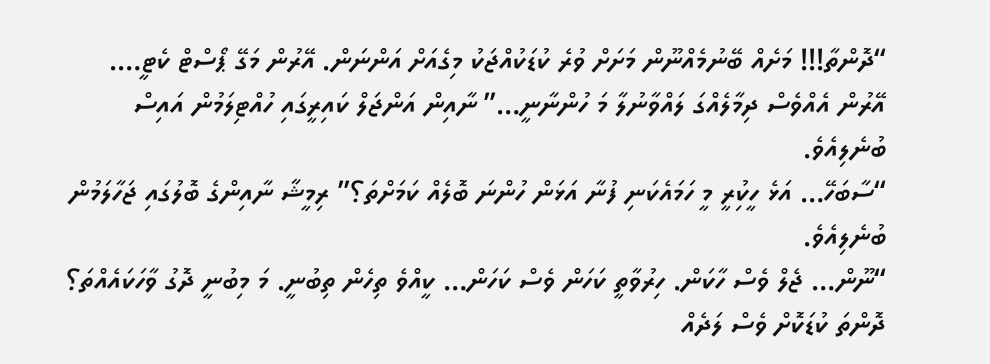“ދޮންތާ!!! މަށެއް ބޭނުމެއްނޫން މަށަށް ވުރެ ކުޑަކުއްޖަކު މިގެއަށް އަންނަން. އޭރުން މަގޭ ޕޯސްޓް ކެޓީ…. އޭރުން އެއްވެސް ދިމާލެއްގަ ލައްވާނުލާ މަ ހުންނާނީ…” ނާއިން އަންޖަލް ކައިރީގައި ހުއްޓިލަމުން އައިސް ބުނެލިއެވެ.
“ސާބަހޭ… އަޅެ ހީކުިރީ މީ ހަމައެކަނި ފުނާ އަޅަން ހުންނަ ބޮލެއް ކަމަށްތަ؟” ރިމީޝާ ނާއިންގެ ބޮލުގައި ޖަހާލަމުން ބުނެލިއެވެ.
“ނޫން… ޖެލް ވެސް ހާކަން. ހިރުވާތީ ކަހަން ވެސް ކަހަން… ކީއްވެ ތިހެން ތިބުނީ. މަ މިބުނީ ދޮގު ވާހަކައެއްތަ؟ ދޮންތަ ކުޑަކޮށް ވެސް ލަދެއް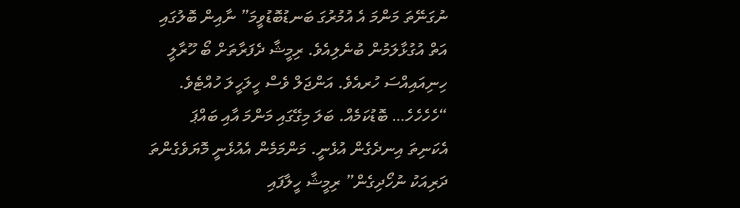ނުގަނޭތަ މަންމަ އެ އުމުރުގަ ބަނޑުބޮޑުވީމަ” ނާއިން ބޮލުގައި އަތް އުގުޅާލަމުން ބުނެލިއެވެ. ރިމީޝާ ދެފަރާތަށް ބޯ ހޫރާލީ ހިނިއައިއްސަ ހުރއެވެ. އަންޖަލް ވެސް ހީލަހީލަ ހުއްޓެވެ.
“ހެހެހެހެ… ބޮޑުކަމެއް. ބަލަ މިގޭގައި މަންމަ އާއި ބައްޕަ އެކަނިތަ އިނދެގެން އުޅެނީ. މަންމަމެން އެއުޅެނީ މޮޔަވެގެންތަ ދަރިއަކު ނުހޯދިގެން” ރިމީޝާ ހީލާފައި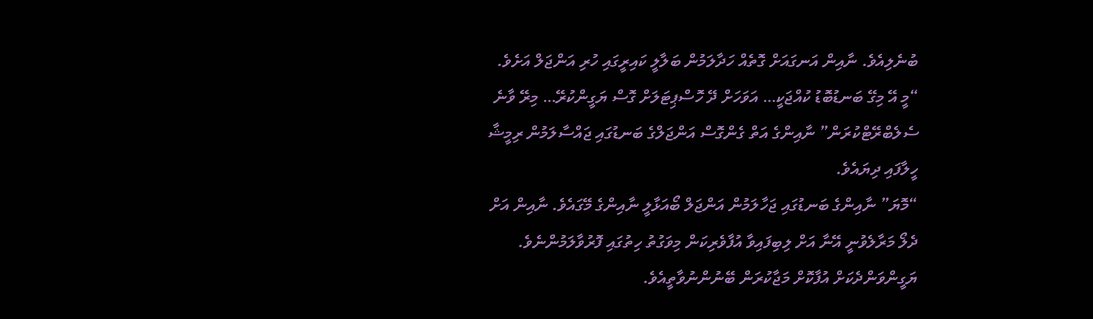ބުނެލިއެވެ. ނާއިން އަނގައަށް ގޮތެއް ހަދާލަމުން ބަލާލީ ކައިރީގައި ހުރި އަންޖަލް އަށެވެ.
“މީ އޭ މިގޭ ބަނޑުބޮޑު ކުއްޖަކީ… އަވަހަށް ދޭ ހޮސްޕިޓަލަށް ގޮސް ޔަގީންކުރޭ… މިރޭ ވާނެ ސެލެބްރޭޓްކުރަން” ނާއިންގެ އަތް ގެންގޮސް އަންޖަލްގެ ބަނޑުގައި ޖައްސާލަމުން ރިމީޝާ ހީލާފައި ދިޔައެވެ.
“މޮޔަ” ނާއިންގެ ބަނޑުގައި ޖަހާލަމުން އަންޖަލް ބޯއަޅާލީ ނާއިންގެ މޭގައެވެ. ނާއިން އަށް ދެލޯ މަރާލެވުނީ އޭނާ އަށް ލިބިފައިވާ އުފާވެރިކަން މިވަގުތު ހިތުގައި ފޮރުވާލަމުންނެވެ. ޔަގީންވަންދެކަށް އުފާކޮށް މަޖާކުރަން ބޭނުންނުވާތީއެވެ.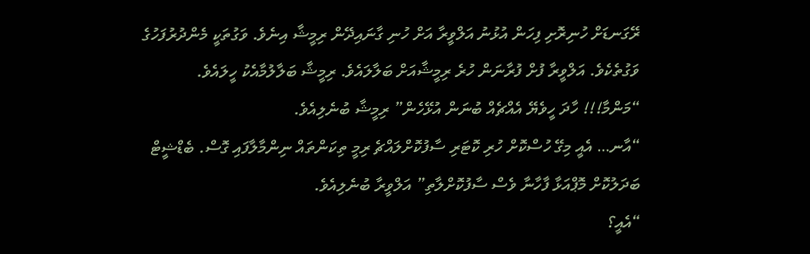ރޭގަނޑަށް ހުނިރޮށި ފިހަން އުޅުނު އަލްވީރާ އަށް ހުނި ގާނައިދޭން ރިމީޝާ އިނެވެ. ވަގުތަކީ މެންދުރުފަހުގެ ވަގުތެކެވެ. އަލްވީރާ ފުށް ފުރާނަން ހުރެ ރިމީޝާއަށް ބަލާލައެވެ. ރިމީޝާ ބަލާލުމާއެކު ހީލައެވެ.
“މަންމާ!!! ހާދަ ހީވެޔޭ އެއްޗެއް ބުނަން އުޅޭހެން” ރިމީޝާ ބުނެލިއެވެ.
“އާނ… އެއީ މިގޭ ހުސްކޮށް ހުރި ކޮޓަރި ސާފުކޮށްލައްޗެ ރިމީ ތިކަންތައް ނިންމާލާފައި ގޮސް. ބެޑްޝީޓް ބަދަލުކޮށް މޮޕްއަޅާ ފާހާނާ ވެސް ސާފުކޮށްލާތި” އަލްވީރާ ބުނެލިއެވެ.
“އެއީ؟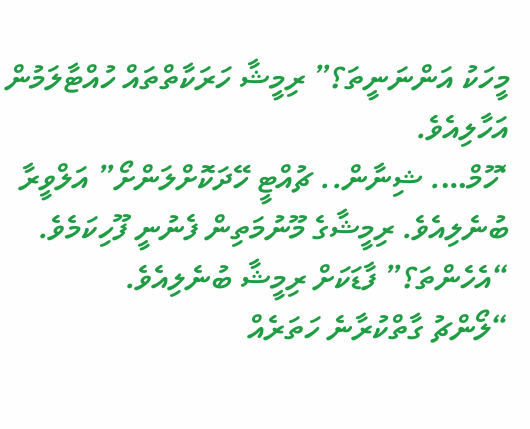މީހަކު އަންނަނީތަ؟” ރިމީޝާ ހަރަކާތްތައް ހުއްޓާލަމުން އަހާލިއެވެ.
‘ހޫމް…. ޝިނާން.. ޗުއްޓީ ހޭދަކޮށްލަންށޯ” އަލްވީރާ ބުނެލިއެވެ. ރިމީޝާގެ މޫނުމަތިން ފެނުނީ ފޫހިކަމެވެ.
“އެހެންތަ؟” ފާޑަކަށް ރިމީޝާ ބުނެލިއެވެ.
“ލޯންޗު ގާތްކުރާނެ ހަތަރެއް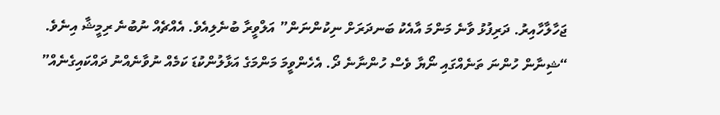ޖަހާލާހާއިރު. ދަރިފުޅު ވާނެ މަންމަ އާއެކު ބަނދަރަށް ނިކުންނަން” އަލްވީރާ ބުނެލިއެވެ. އެއްޗެއް ނުބުނެ ރިމީޝާ އިނެވެ.
“ޝިނާން ހުންނަ ތަނެއްގައި ނޯޔާ ވެސް ހުންނާނެ ދޯ. އެހެންވީމަ މަންމަގެ އަޅާލުންކުޑަ ކަމެއް ނުވާނެއްނު ދައްކައިގެނެއް”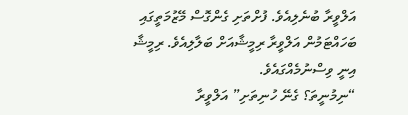އަލްވީރާ ބުނެލިއެވެ. ފުށްތަށި ގެންގޮސް މޭޒުމަތީގައި ބަހައްޓަމުން އަލްވީރާ ރިމީޝާއަށް ބަލާލިއެވެ. ރިމީޝާ އިނީ ވިސްނުމެއްގައެވެ.
“ނިމުނީތަ؟ ގެނޭ ހުނިތަށި” އަލްވީރާ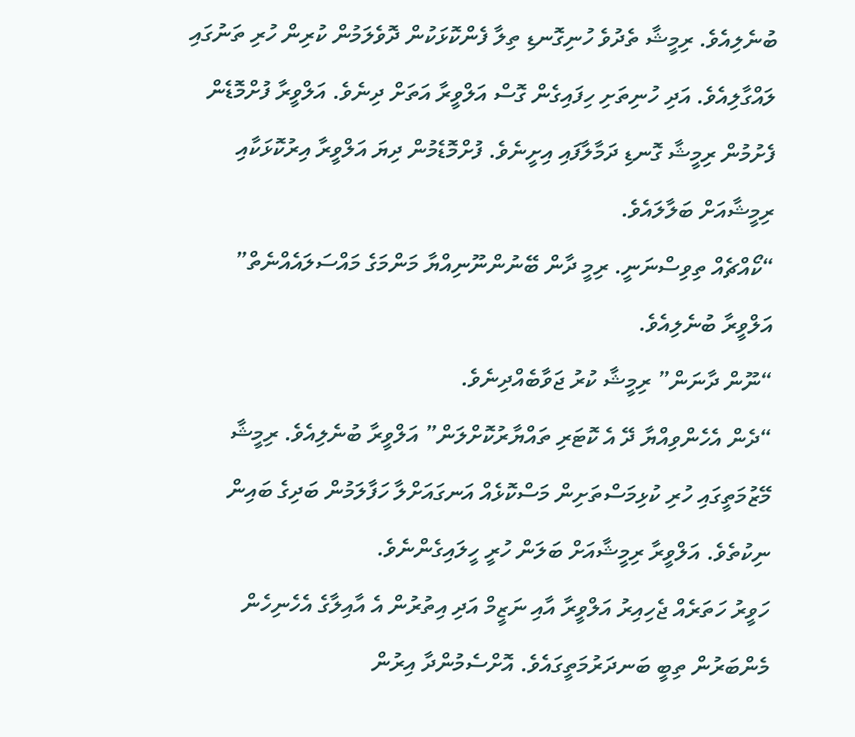ބުނެލިއެވެ. ރިމީޝާ ތެދުވެ ހުނިގޮނޑި ތިލާ ފެންކޮޅަކުން ދޮވެލަމުން ކުރިން ހުރި ތަނުގައި ލައްގާލިއެވެ. އަދި ހުނިތަށި ހިފައިގެން ގޮސް އަލްވީރާ އަތަށް ދިނެވެ. އަލްވީރާ ފުށްމޮޑެން ފެށުމުން ރިމީޝާ ގޮނޑި ދަމާލާފައި އިށީނެވެ. ފުށްމޮޑެމުން ދިޔަ އަލްވީރާ އިރުކޮޅަކާއި ރިމީޝާއަށް ބަލާލައެވެ.
“ކޯއްޗެއް ތިވިސްނަނީ. ރިމީ ދާން ބޭނުންނޫނިއްޔާ މަންމަގެ މައްސަލައެއްނެތް” އަލްވީރާ ބުނެލިއެވެ.
“ނޫން ދާނަން” ރިމީޝާ ކުރު ޖަވާބެއްދިނެވެ.
“ދެން އެހެންވިއްޔާ ދޭ އެ ކޮޓަރި ތައްޔާރުކޮށްލަން” އަލްވީރާ ބުނެލިއެވެ. ރިމީޝާ މޭޒުމަތީގައި ހުރި ކުޅިމަސްތަށިން މަސްކޮޅެއް އަނގައަށްލާ ހަފާލަމުން ބަދިގެ ބައިން ނިކުތެވެ. އަލްވީރާ ރިމީޝާއަށް ބަލަން ހުރީ ހީލައިގެންނެވެ.
ހަވީރު ހަތަރެއް ޖެހިއިރު އަލްވީރާ އާއި ނަޒީމް އަދި އިތުރުން އެ އާއިލާގެ އެހެނިހެން މެންބަރުން ތިބީ ބަނދަރުމަތީގައެވެ. އޮށްސެމުންދާ އިރުން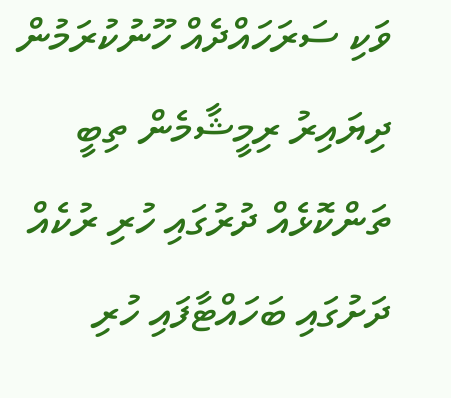ވަކި ސަރަހައްދެއް ހޫނުކުރަމުން ދިޔައިރު ރިމީޝާމެން ތިބީ ތަންކޮޅެއް ދުރުގައި ހުރި ރުކެއް ދަށުގައި ބަހައްޓާފައި ހުރި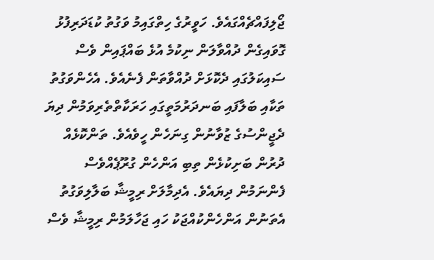ޖޯލިފައްޗެއްގައެވެ. ހަވީރުގެ ހިތްގައިމު ވަގުތު ކުޑަދަރިފުޅު ގޮވައިގެން ދުއްވާލަން ނިކުމެ އުޅެ ބައްޕައިން ވެސް ސައިކަލުގައި ދެކޮޅަށް ދުއްވާތަން ފެނެއެވެ. އެހެންވަގުތު ތަކާއި ބަލާފައި ބަނދަރުމަތީގައި ހަރަކާތްތެރިވަމުން ދިޔަ ދެޖީންސުގެ ޒުވާނުން ގިނަހެން ހީވެއެވެ. ތަންކޮޅެއް ދުރުން ބަށިކުޅެން ތިބި އަންހެން ގުރޫޕެއްވެސް ފެންނަމުން ދިޔައެވެ. އެދިމާލަށް ރިމީޝާ ބަލާލިވަގުތު އެތަނުން އަންހެންކުއްޖަކު ހައި ޖަހާލަމުން ރިމީޝާ ވެސް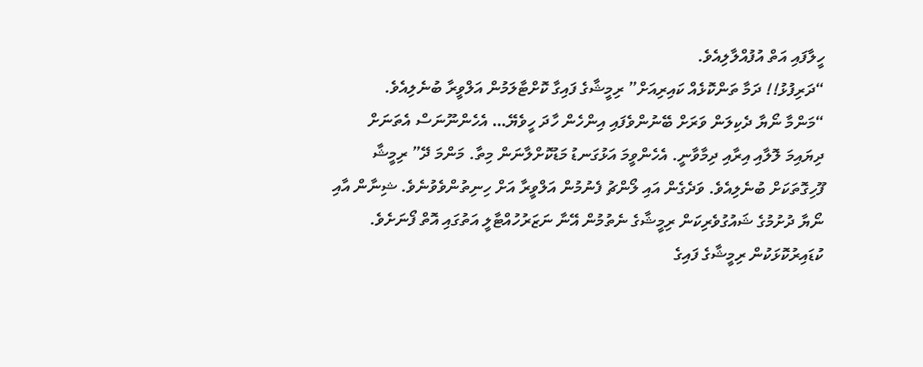ހީލާފައި އަތް އުފުއްލާލިއެވެ.
“ދަރިފުޅު!! ދަމާ ތަންކޮޅެއް ކައިރިއަށް” ރިމީޝާގެ ފައިގާ ކޮށްޓާލަމުން އަލްވީރާ ބުނެލިއެވެ.
“މަންމާ ނޯޔާ ދެކިލަން ވަރަށް ބޭނުންވެފައި އިންހެން ހާދަ ހީވެޔޭ… އެހެންނޫނަސް އެތަނަށް ދިޔައިމަ ލޮލާއި އިރާއި ދިމާވާނީ. އެހެންވީމަ އަޅުގަނޑު މަޑުކޮށްލާނަން މިތާ. މަންމަ ދޭ” ރިމީޝާ ފޫހިގޮތަކަށް ބުނެލިއެވެ. ވަދެގެން އައި ލޯންޗު ފެނުމުން އަލްވީރާ އަށް ހިނިތުންވެވުނެވެ. ޝިނާން އާއި ނޯޔާ ދުށުމުގެ ޝައުގުވެރިކަން ރިމީޝާގެ ނެތުމުން އޭނާ ނަޒަރުހުއްޓާލީ އަތުގައި އޮތް ފޯނަށެވެ.
ކުޑައިރުކޮޅަކުން ރިމީޝާގެ ފައިގެ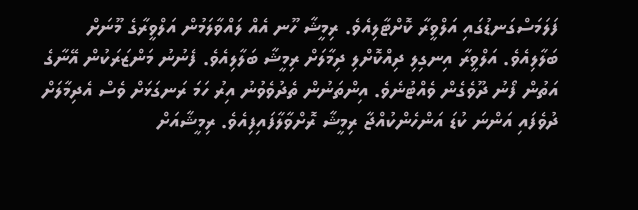ފަލަމަސްގަނޑުގައި އަލްވީރާ ކޮށްޓާލިއެވެ. ރިމީޝާ ހޫނ އެއް ލައްވާލަމުން އަލްވީރާގެ މޫނަށް ބަލާލިއެވެ. އަލްވީރާ އިނގިލި ދިއްކޮށްލި ދިމާލަށް ރިމީޝާ ބަލާލިއެވެ. ފެނުނު މަންޒަރަކުން އޭނާގެ އަތުން ފޯނު ދޫވެގެން ވެއްޓުނެވެ. އިންތަނުން ތެދުވެވުނު އިރު ހަމަ ރަނގަޅަށް ވެސް އެދިމާލަށް ދުވެފައި އަންނަ ކުޑަ އަންހެންކުއްޖާ ރިމީޝާ ރޮށްވާލާފައިފިއެވެ. ރިމީޝާއަށް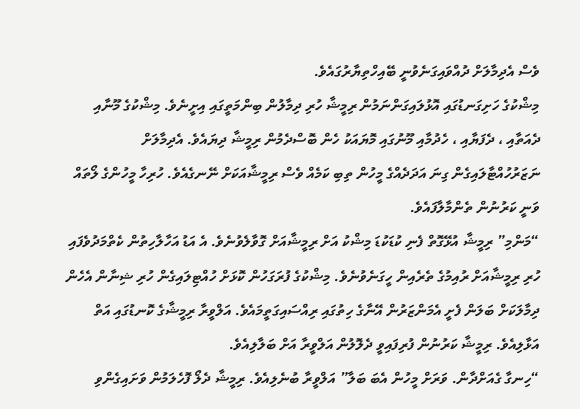ވެސް އެދިމާލަށް ދުއްވައިގަނެވުނީ ބޭއިހްތިޔާރުގައެވެ.
މިޝްކުގެ ހަށިގަނޑުގައި އޮޅުލައިގަންނަމުން ރިމީޝާ ހުރި ދިމާލުން ބިންމަތީގައި އިށީނެވެ. މިޝްކުގެ މޫނާއި ދެއަތާއި ، ދެފަޔާއި ، ހެދުމާއި މޫނުގައި މޮޔައަކު ހެން ބޮސްދެމުން ރިމީޝާ ދިޔައެވެ. އެދިމާލަށް ނަޒަރުހުއްޓާލައިގެން ގިނަ އަދަދެއްގެ މީހުން ތިބި ކަމެއް ވެސް ރިމީޝާއަކަށް ނޭނގެއެވެ. ހުރިހާ މީހުންގެ ލޯތައް ވަނީ ކަރުނުން ތެންމާލާފައެވެ.
“މަންމި” ރިމީޝާ އުޅޭގޮތް ފެނި ކުޑަކުޑަ މިޝްކު އަށް ރިމީޝާއަށް ގޮވާލެވުނެވެ. އެ އަޑު އަހާލާހިތުން ކެތްމަދުވެފައި ހުރި ރިމީޝާއަށް ރުއިމުގެ ތެރެއިން ހީގަނެވުނެވެ. މިޝްކުގެ ފުރަގަހުން ކޮޅަށް ހުއްޓިލައިގެން ހުރި ޝިނާން އެހެން ދިމާލަކަށް ބަލަން ފެށީ އެމަންޒަރުން އޭނާގެ ހިތުގައި ރިއްސައިގަތީމައެވެ. އަލްވީރާ ރިމީޝާގެ ކޮނޑުގައި އަތް އަޅާލިއެވެ. ރިމީޝާ ކަރުނުން ފުރިފައިވީ ދެލޮލުން އަލްވީރާ އަށް ބަލާލިއެވެ.
“ހިނގާ ގެއަށްދާން. ވަރަށް މީހުން އެބަ ބަލާ” އަލްވީރާ ބުނެލިއެވެ. ރިމީޝާ ދެލޯ ފޮހެލަމުން ވަށައިގެންވި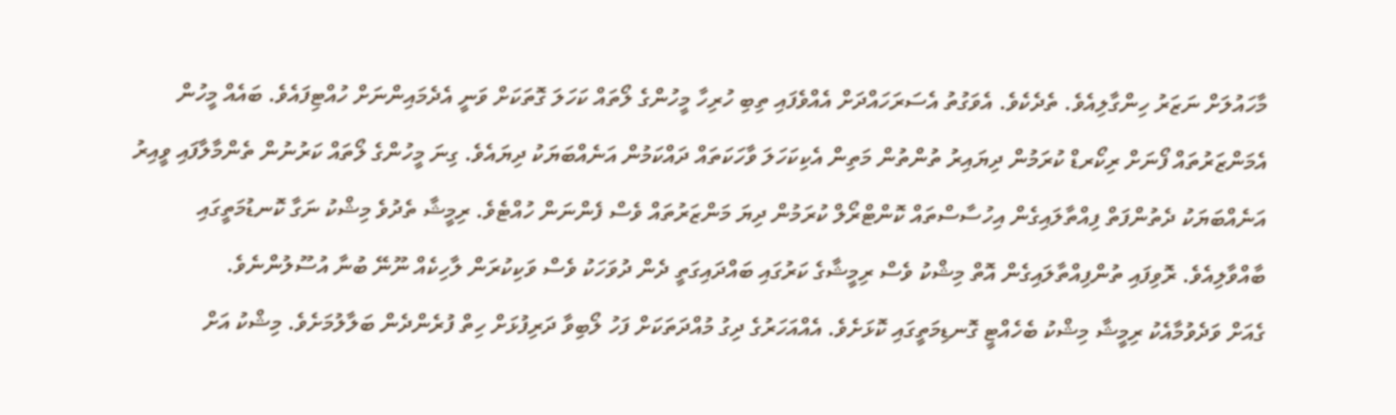މާހައުލަށް ނަޒަރު ހިންގާލިއެވެ. ތެދެކެވެ. އެވަގުތު އެސަރަހައްދަށް އެއްވެފައި ތިބި ހުރިހާ މީހުންގެ ލޯތައް ކަހަލަ ގޮތަކަށް ވަނީ އެދެމައިންނަށް ހުއްޓިފައެވެ. ބައެއް މީހުން އެމަންޒަރުތައް ފޯނަށް ރިކޯރޑް ކުރަމުން ދިޔައިރު ތުންތުން މަތިން އެކިކަހަލަ ވާހަކަތައް ދައްކަމުން އަނެއްބަޔަކު ދިޔައެވެ. ގިނަ މީހުންގެ ލޯތައް ކަރުނުން ތެންމާލާފައި ވީއިރު އަނެއްބަޔަކު ދެތުންފަތް ފިއްތާލައިގެން އިހުސާސްތައް ކޮންޓްރޯލް ކުރަމުން ދިޔަ މަންޒަރުތައް ވެސް ފެންނަން ހުއްޓެވެ. ރިމީޝާ ތެދުވެ މިޝްކު ނަގާ ކޮނޑުމަތީގައި ބާއްވާލިއެވެ. ރޮވިފައި ތުންފިއްތާލައިގެން އޮތް މިޝްކު ވެސް ރިމީޝާގެ ކަރުގައި ބައްދައިގަތީ ދެން ދުވަހަކު ވެސް ވަކިކުރަން ލާހިކެއް ނޫނޭ ބުނާ އުސޫލުންނެވެ.
ގެއަށް ވަދެވުމާއެކު ރިމީޝާ މިޝްކު ބެހެއްޓީ ގޮނޑިމަތީގައި ކޮޅަށެވެ. އެއްއަހަރުގެ ދިގު މުއްދަތަކަށް ފަހު ލޯބިވާ ދަރިފުޅަށް ހިތް ފުރެންދެން ބަލާލުމަށެވެ. މިޝްކު އަށް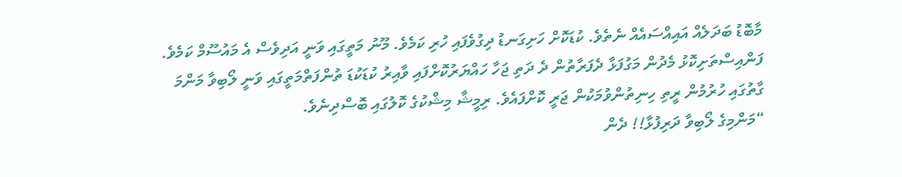މާބޮޑު ބަދަލެއް އައިއްސައެއް ނެތެވެ. ކުޑަކޮށް ހަށިގަނޑު ދިގުވެފައި ހުރި ކަމެވެ. މޫނު މަތީގައި ވަނީ އަދިވެސް އެ މައުސޫމް ކަމެވެ. ފަންއިސްތަށިކޮޅު މެދުން މަގުފަޅާ ދެފަރާތުން ދެ ދަތި ޖަހާ ހައްޔަރުކޮށްފައި ވާއިރު ކުޑަކުޑަ ތުންފަތްމަތީގައި ވަނީ ލޯބިވާ މަންމަ ގާތުގައި ހުރުމުން ރީތި ހިނިތުންވުމަކުން ޖަރީ ކޮށްފައެވެ. ރިމީޝާ މިޝްކުގެ ކޮލުގައި ބޮސްދިނެވެ.
“މަންމިގެ ލޯބިވާ ދަރިފުޅާ!! ދެން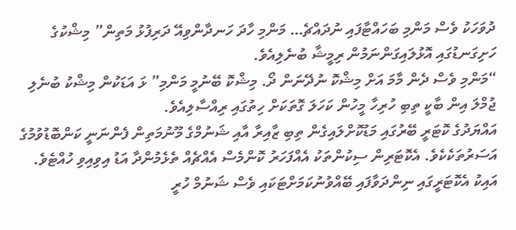ދުވަހަކު ވެސް މަންމި ބަހައްޓާފައި ނުދައްޗެ… މަންމި ހާދަ ހަނދާންވިއޭ ދަރިފުޅު މަތިން” މިޝްކުގެ ހަށިގަނޑުގައި އޮޅުލައިގަންނަމުން ރިމީޝާ ބުނެލިއެވެ.
“މަންމި ވެސް ދެން މާމަ އަށް މިޝްކޮ ނުދޭނަން ދޯ. މިޝްކޮ ބޭނުމީ މަންމި” ޅަ އަޑަކުން މިޝްކު ބުނެލި ޖުމްލަ އިން ބާކީ ތިބި ހުރިހާ މީހުން ކަހަލަ ގޮތަކަށް ހިތުގައި ރިއްސާލިއެވެ.
އައްޔަދުގެ ކޮޓަރީ ބޭރުގައި މަޑުކޮށްލައިގެން ތިބި ޒާއިރާ އާއި ޝަނުމްގެ މޫނުމަތިން ފެންނަނީ ކަންބޮޑުވުމުގެ އަސަރުތަކެކެވެ. އެކޮޓަރިން ސިކުންތަކު އެއްފަހަރު ކޮންމެސް އެއްޗެއް ތެޅެމުންދާ އަޑު އިވިއިވި ހުއްޓެވެ. އައިކު އެކޮޓަރީގައި ނިންދަވާފައި ބޭއްވުނުކަމަށްޓަކައި ވެސް ޝަނުމް ހުރީ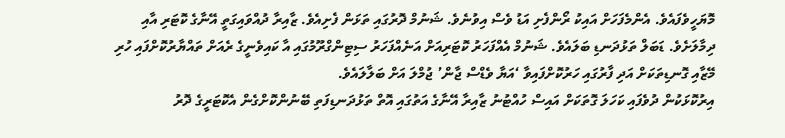މޮޔަހީވެފައެވެ. އެންމެފަހަށް އައިކު ރޯންފެށި އަޑު ވެސް އިވުނެވެ. ޝަނުމް ދޮރުގައި ތަޅަން ފެށިއެވެ. ޒާއިރާ ދުއްވައިގަތީ އޭނާގެ ކޮޓަރި އާއި ދިމާލަށެވެ. ޑަބަލް ތަޅުދަނޑި ބަލައެވެ. ޝަނުމް އެއްފަހަރު ކޮޓަރިއަށް އަނެއްފަހަރު ސިޓިންގްރޫމުގައި އާ ކައިވެނީގެ ރެއަށް ތައްޔާރުކޮށްފައި ހުރި މޭޒާއި ގޮނޑިތަކަށް އަދި ފާރުގައި ހަރުކޮށްފައިވާ ‘އަޔާ ވެޑްސް ޖާން’ ޖުމްލަ އަށް ބަލާލައެވެ.
އިރުކޮޅަކުން ދުވެފައި ކަހަލަ ގޮތަކަށް އައިސް ހުއްޓުނު ޒާއިރާ އޭނާގެ އަތުގައި އޮތް ތަޅުދަނޑިފަތި ބޭނުންކޮށްގެން އެކޮޓަރީގެ ދޮރު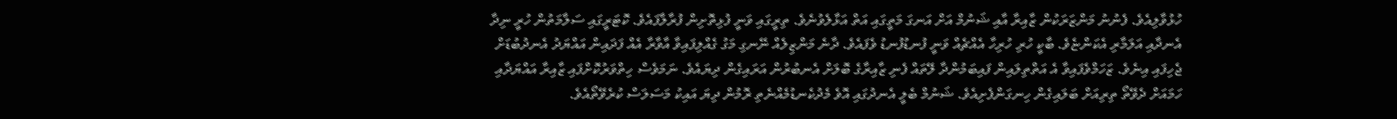ހުޅުވާލިއެވެ. ފެނުނު މަންޒަރަކުން ޒާއިރާ އާއި ޝަނުމް އަށް އަނގަ މަތީގައި އަތް އަޅާލެވުނެވެ. ތިރީގައި ވަނީ ފުޅިތޮށިން ފުރާލާފައެވެ. ކޮޓަރީގައި ސަލާމަތުން ހުރީ ނިދާ އެނދާއި އަލަމާރި އެކަންޏެވެ. ބާކީ ހުރި ހުރިހާ އެއްޗެއް ވަނީ ފުނޑުފުނޑު ވެފައެވެ. ދާނެ މަންޒިލެއް ނޭނގި މަގު ގެއްލިފައިވާ އާވާރާ އެއް ފަދައިން އައްޔަދު އެނދުބުޑަށް ޖެހިފައި އިނެވެ. ޒަހަމްވެފައިވާ އެ އަތްތިލައިން ފައިބަމުންދާ ލޭތައް ފެނި ޒާއިރާގެ ބޮލަށް އެނބުރުން އަރައިގެން ދިޔައެވެ. ނަމަވެސް ހިތްވަރުކޮށްފައި ޒާއިރާ އައްޔަދާއި ހަމައަށް ދެވޭތޯ ތިރިއަށް ބަލައިގެން ހިނގަންފެށިއެވެ. ޝަނުމް ބެލީ އެނދުގައި އޮވެ މެދުކެނޑުމެއްނެތި ރޮމުން ދިޔަ އައިކު މަސަލަސް ކުރެވޭތޯއެވެ.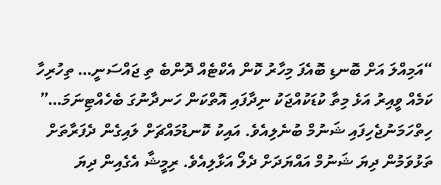“އަމިއްލަ އަށް ބޮނޑި ބޮއެފަ މިހާރު ކޮން އެކްޓެއް ދޮންބެ ތި ޖައްސަނީ… ތިހުރިހާ ކަމެއް ވީއިރު އަޅެ މިތާ ކުޑަކުއްޖަކު ނިދާފައި އޮތްކަން ހަނދާނުގަ ބެހެއްޓިނަމަ…” ހިތްހަމަނުޖެހިފައި ޝަނުމް ބުނެލިއެވެ. އައިކު ކޮނޑުމައްޗަށް ލައިގެން ދެފަރާތަށް ތަޅުވަމުން ދިޔަ ޝަނުމް އައްޔަދަށް ދެލޯ އަޅާލިއެވެ. ރިމީޝާ އެގެއިން ދިޔަ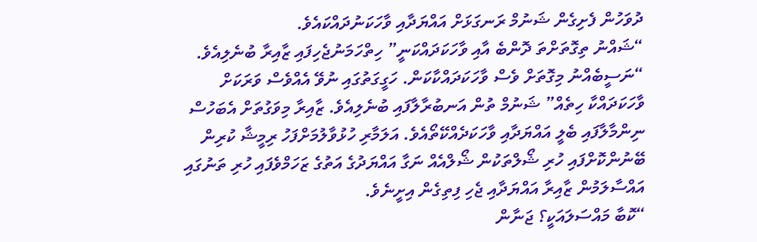ދުވަހުން ފެށިގެން ޝަނުމް ރަނގަޅަށް އައްޔަދާއި ވާހަކަނުދައްކައެވެ.
“ޝައްނު ތިގޮތަށްތަ ދޮންބެ އާއި ވާހަކަދައްކަނީ” ހިތްހަމަނުޖެހިފައި ޒާއިރާ ބުނެލިއެވެ.
“ނަސީބެއްނު މިގޮތަށް ވެސް ވާހަކަދައްކާކަން. ހަގީގަތުގައި ނުވޭ އެއްވެސް ވަރަކަށް ވާހަކަދައްކާ ހިތެއް” ޝަނުމް ތުން އަނބުރާލާފައި ބުނެލިއެވެ. ޒާއިރާ މިވަގުތަށް އެބަހުސް ނިންމާލާފައި ބެލީ އައްޔަދާއި ވާހަކަދެއްކޭތޯއެވެ. އަލަމާރި ހުޅުވާލުމަށްފަހު ރިމީޝާ ކުރިން ބޭނުންކޮށްފައި ހުރި ޝޯލްތަކުން ޝޯލްއެއް ނަގާ އައްޔަދުގެ އަތުގެ ޒަހަމްވެފައި ހުރި ތަނުގައި އައްސާލަމުން ޒާއިރާ އައްޔަދާއި ޖެހި ފިތިގެން އިށީނެވެ.
“ކޮބާ މައްސަލައަކީ؟ ޖަނާން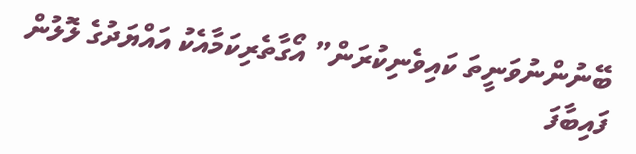ބޭނުންނުވަނީތަ ކައިވެނިކުރަން” އޯގާތެރިކަމާއެކު އައްޔަދުގެ ލޮލުން ފައިބާފަ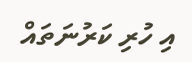އި ހުރި ކަރުނަތައް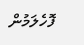ފޮހެލަމުން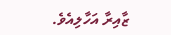ޒާއިރާ އަހާލިއެވެ.